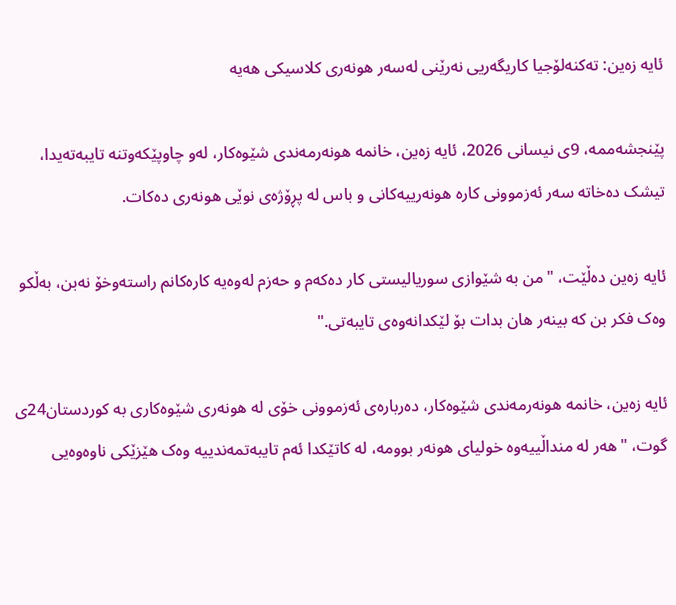ئایە زەین: تەکنەلۆجیا کاریگەریی نەرێنی لەسەر هونەری کلاسیکی هەیە

پێنجشەممە، 9ی نیسانی 2026، ئایە زەین، خانمە هونەرمەندی شێوەکار، لەو چاوپێکەوتنە تایبەتەیدا، تیشک دەخاتە سەر ئەزموونی کارە هونەرییەکانی و باس لە پڕۆژەی نوێی هونەری دەکات.

ئایە زەین دەڵێت، "من بە شێوازی سوریالیستی کار دەکەم و حەزم لەوەیە کارەکانم راستەوخۆ نەبن، بەڵکو وەک فکر بن کە بینەر هان بدات بۆ لێکدانەوەی تایبەتی."

ئایە زەین، خانمە هونەرمەندی شێوەکار، دەربارەی ئەزموونی خۆی لە هونەری شێوەکاری بە کوردستان24ی گوت، "هەر لە منداڵییەوە خولیای هونەر بوومە، لە کاتێکدا ئەم تایبەتمەندییە وەک هێزێکی ناوەوەیی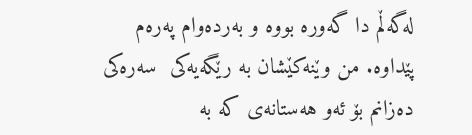لەگەڵم دا گەورە بووە و بەردەوام پەرەم پێداوە. من وێنەکێشان بە رێگەیەکی  سەرەکی دەزانم بۆ ئەو هەستانەی کە بە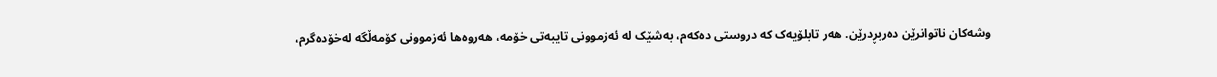وشەکان ناتوانرێن دەربڕدرێن. هەر تابلۆیەک کە دروستی دەکەم، بەشێک لە ئەزموونی تایبەتی خۆمە، هەروەها ئەزموونی کۆمەڵگە لەخۆدەگرم،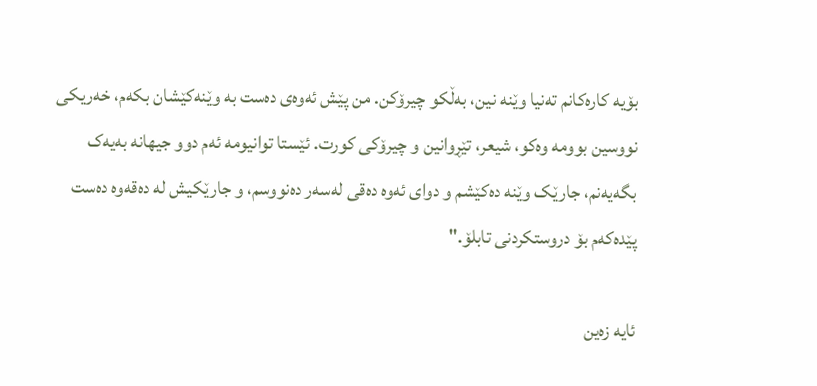بۆیە کارەکانم تەنیا وێنە نین، بەڵکو چیرۆکن. من پێش ئەوەی دەست بە وێنەکێشان بکەم، خەریکی  نووسین بوومە وەکو، شیعر، تێڕوانین و چیرۆکی کورت. ئێستا توانیومە ئەم دوو جیهانە بەیەک بگەیەنم، جارێک وێنە دەکێشم و دوای ئەوە دەقی لەسەر دەنووسم، و جارێکیش لە دەقەوە دەست پێدەکەم بۆ دروستکردنی تابلۆ."

ئایە زەین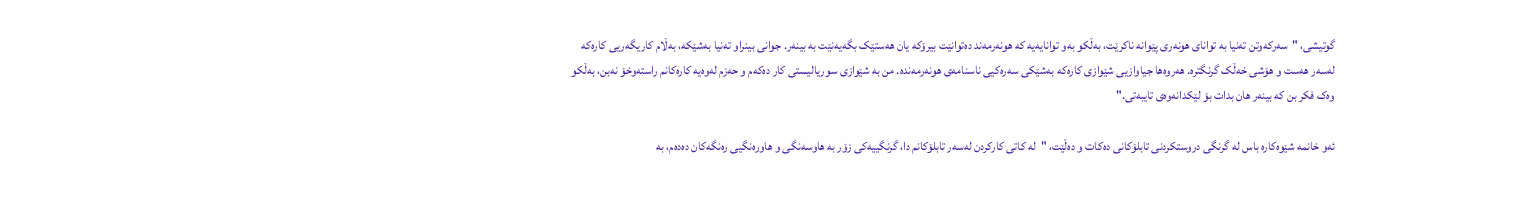گوتیشی، "سەرکەوتن تەنیا بە توانای هونەری پێوانە ناکرێت، بەڵکو بەو توانایەیە کە هونەرمەند دەتوانێت بیرۆکە یان هەستێک بگەیەنێت بە بینەر. جوانی بینراو تەنیا بەشێکە، بەڵام کاریگەریی کارەکە لەسەر هەست و هۆشی خەڵک گرنگترە. هەروەها جیاوازیی شێوازی کارەکە بەشێکی سەرەکیی ناسنامەی هونەرمەندە. من بە شێوازی سوریالیستی کار دەکەم و حەزم لەوەیە کارەکانم راستەوخۆ نەبن، بەڵکو وەک فکر بن کە بینەر هان بدات بۆ لێکدانەوەی تایبەتی."

ئەو خانمە شێوەکارە باس لە گرنگی دروستکردنی تابلۆکانی دەکات و دەڵێت، "لە کاتی کارکردن لەسەر تابلۆکانم دا، گرنگییەکی زۆر بە هاوسەنگی و هاورەنگیی رەنگەکان دەدەم، بە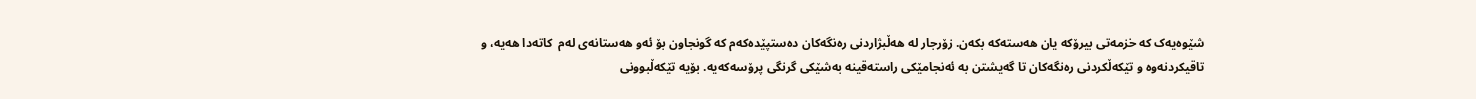شێوەیەک کە خزمەتی بیرۆکە یان هەستەکە بکەن. زۆرجار لە هەڵبژاردنی رەنگەکان دەستپێدەکەم کە گونجاون بۆ ئەو هەستانەی لەم  کاتەدا هەیە، و تاقیکردنەوە و تێکەڵکردنی رەنگەکان تا گەیشتن بە ئەنجامێکی راستەقینە بەشێکی گرنگی پرۆسەکەیە. بۆیە تێکەڵبوونی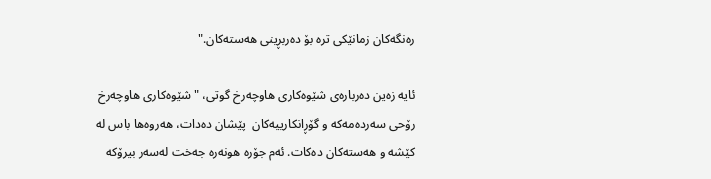رەنگەکان زمانێکی ترە بۆ دەربڕینی هەستەکان."

ئایە زەین دەربارەی شێوەکاری هاوچەرخ گوتی، "شێوەکاری هاوچەرخ رۆحی سەردەمەکە و گۆڕانکارییەکان  پێشان دەدات، هەروەها باس لە کێشە و هەستەکان دەکات. ئەم جۆرە هونەرە جەخت لەسەر بیرۆکە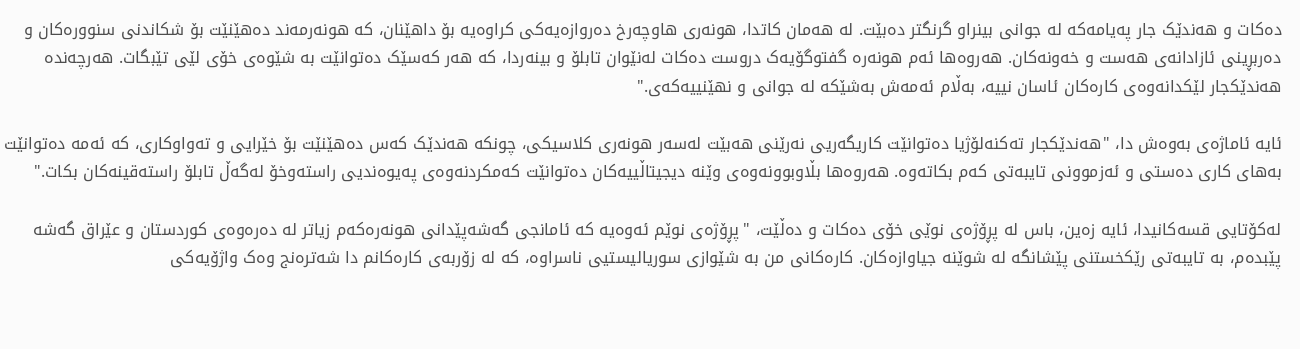دەکات و هەندێک جار پەیامەکە لە جوانی بینراو گرنگتر دەبێت. لە هەمان کاتدا، هونەری هاوچەرخ دەروازەیەکی کراوەیە بۆ داهێنان، کە هونەرمەند دەهێنێت بۆ شکاندنی سنوورەکان و دەربڕینی ئازادانەی هەست و خەونەکان. هەروەها ئەم هونەرە گفتوگۆیەک دروست دەکات لەنێوان تابلۆ و بینەردا، کە هەر کەسێک دەتوانێت بە شێوەی خۆی لێی تێبگات. هەرچەندە هەندێکجار لێکدانەوەی کارەکان ئاسان نییە، بەڵام ئەمەش بەشێکە لە جوانی و نهێنییەکەی."

ئایە ئاماژەی بەوەش دا، "هەندێکجار تەکنەلۆژیا دەتوانێت کاریگەریی نەرێنی هەبێت لەسەر هونەری کلاسیکی، چونکە هەندێک کەس دەهێنێت بۆ خێرایی و تەواوکاری، کە ئەمە دەتوانێت بەهای کاری دەستی و ئەزموونی تایبەتی کەم بکاتەوە. هەروەها بڵاوبوونەوەی وێنە دیجیتاڵییەکان دەتوانێت کەمکردنەوەی پەیوەندیی راستەوخۆ لەگەڵ تابلۆ راستەقینەکان بکات."

لەکۆتایی قسەکانیدا، ئایە زەین، باس لە پڕۆژەی نوێی خۆی دەکات و دەڵێت، "پڕۆژەی نوێم ئەوەیە کە ئامانجی گەشەپێدانی هونەرەکەم زیاتر لە دەرەوەی کوردستان و عێراق گەشە پێبدەم، بە تایبەتی رێکخستنی پێشانگە لە شوێنە جیاوازەکان. کارەکانی من بە شێوازی سوریالیستیی ناسراوە، کە لە زۆربەی کارەکانم دا شەترەنج وەک واژۆیەکی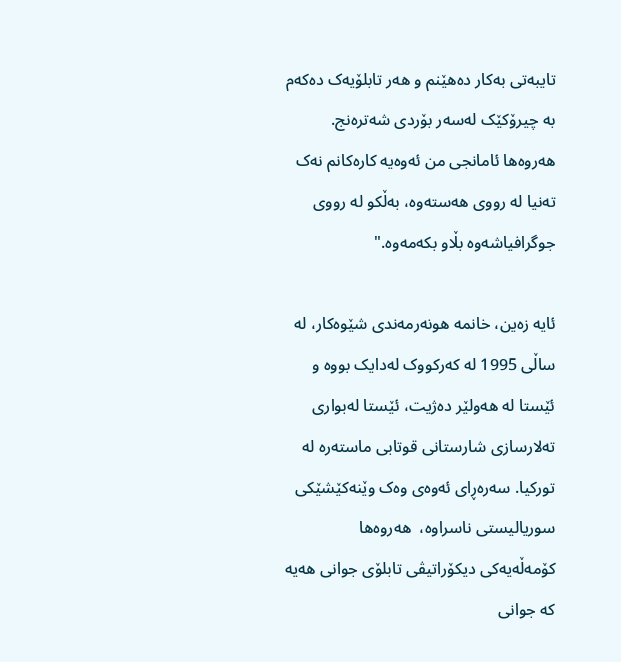تایبەتی بەکار دەهێنم و هەر تابلۆیەک دەکەم بە چیرۆکێک لەسەر بۆردی شەترەنج. هەروەها ئامانجی من ئەوەیە کارەکانم نەک تەنیا لە رووی هەستەوە، بەڵکو لە رووی جوگرافیاشەوە بڵاو بکەمەوە."

ئایە زەین، خانمە هونەرمەندی شێوەکار، لە ساڵی 1995 لە کەرکووک لەدایک بووە و ئێستا لە هەولێر دەژیت، ئێستا لەبواری تەلارسازی شارستانی قوتابی ماستەرە لە تورکیا. سەرەڕای ئەوەی وەک وێنەکێشێکی سوریالیستی ناسراوە،  هەروەها کۆمەڵەیەکی دیکۆراتیڤی تابلۆی جوانی هەیە کە جوانی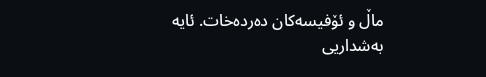ماڵ و ئۆفیسەکان دەردەخات. ئایە بەشداریی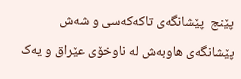پێنج  پێشانگەی تاکەکەسی و شەش پێشانگەی هاوبەش لە ناوخۆی عێراق و یەک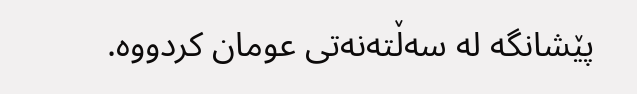پێشانگە لە سەڵتەنەتی عومان کردووە.